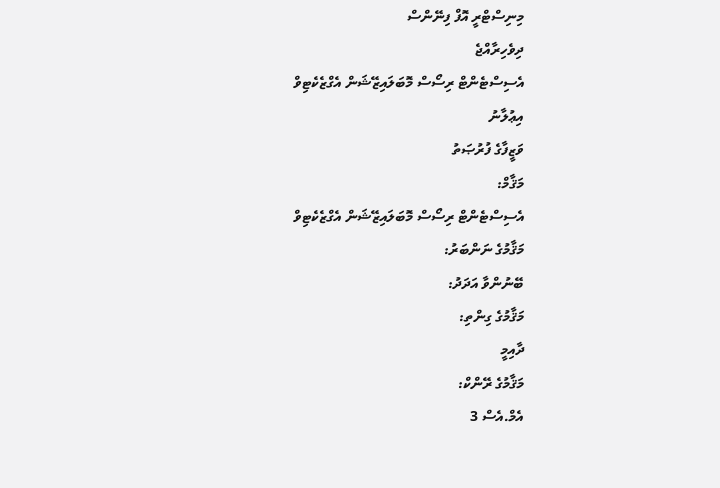މިނިސްޓްރީ އޮފް ފިނޭންސް
ދިވެހިރާއްޖެ
އެސިސްޓެންޓް ރިސޯސް މޮބަލައިޒޭޝަން އެގްޒެކެޓިވް
އިޢުލާނު
ވަޒީފާގެ ފުރުޞަތު
މަޤާމް:
އެސިސްޓެންޓް ރިސޯސް މޮބަލައިޒޭޝަން އެގްޒެކެޓިވް
މަޤާމުގެ ނަންބަރު:
ބޭނުންވާ އަދަދު:
މަޤާމުގެ ގިންތި:
ދާއިމީ
މަޤާމުގެ ރޭންކް:
އެމް.އެސް 3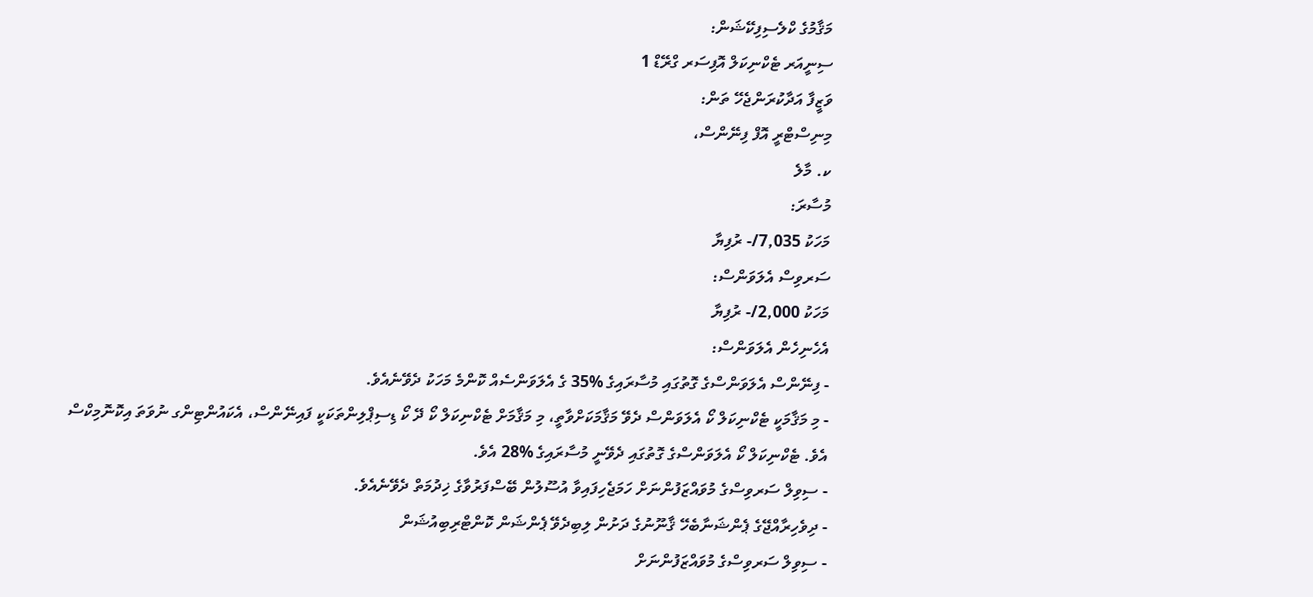މަޤާމުގެ ކްލެސިފިކޭޝަން:
ސިނީއަރ ޓެކްނިކަލް އޮފިސަރ ގްރޭޑް 1
ވަޒީފާ އަދާކުރަންޖެހޭ ތަން:
މިނިސްޓްރީ އޮފް ފިނޭންސް،
ކ. މާލެ
މުސާރަ:
މަހަކު 7,035/- ރުފިޔާ
ސަރވިސް އެލަވަންސް:
މަހަކު 2,000/- ރުފިޔާ
އެހެނިހެން އެލަވަންސް:
- ފިނޭންސް އެލަވަންސްގެ ގޮތުގައި މުސާރައިގެ %35 ގެ އެލަވަންސެއް ކޮންމެ މަހަކު ދެވޭނެއެވެ.
- މި މަޤާމަކީ ޓެކްނިކަލް ކޯ އެލަވަންސް ދެވޭ މަޤާމަކަށްވާތީ، މި މަޤާމަށް ޓެކްނިކަލް ކޯ ދޭ ކޯ ޑިސިޕްލިންތަކަކީ ފައިނޭންސް، އެކައުންޓިންގ ނުވަތަ އިކޮނޮމިކްސް އެވެ. ޓެކްނިކަލް ކޯ އެލަވަންސްގެ ގޮތުގައި ދެވޭނީ މުސާރައިގެ %28 އެވެ.
- ސިވިލް ސަރވިސްގެ މުވައްޒަފުންނަށް ހަމަޖެހިފައިވާ އުސޫލުން ބޭސްފަރުވާގެ ޚިދުމަތް ދެވޭނެއެވެ.
- ދިވެހިރާއްޖޭގެ ޕެންޝަނާބެހޭ ޤާނޫނުގެ ދަށުން ލިބިދެވޭ ޕެންޝަން ކޮންޓްރިބިއުޝަން
- ސިވިލް ސަރވިސްގެ މުވައްޒަފުންނަށް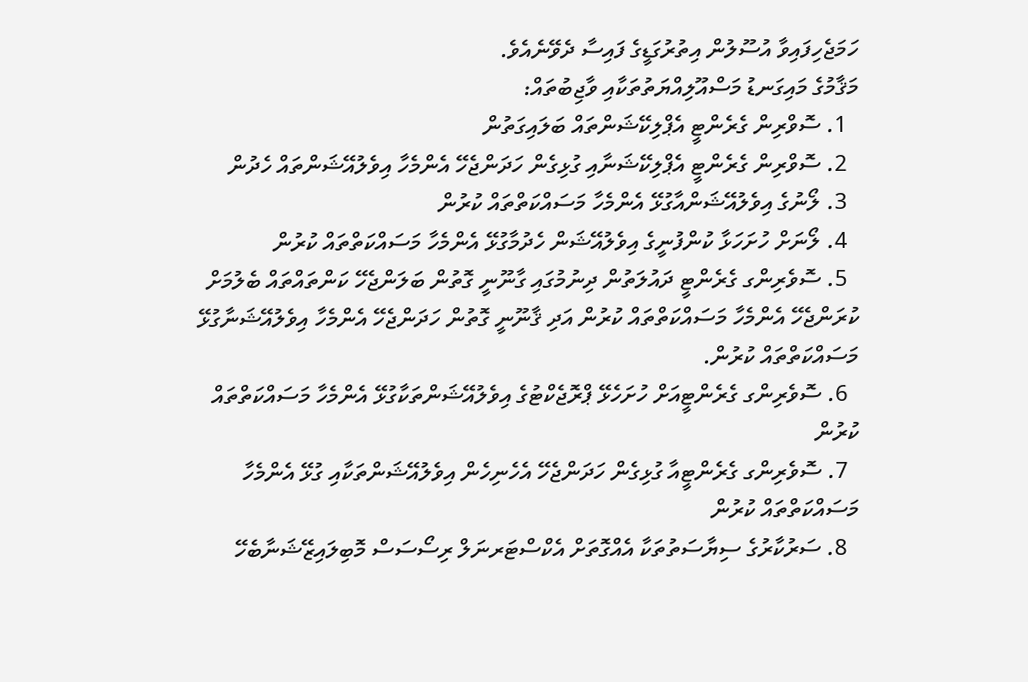ހަމަޖެހިފައިވާ އުސޫލުން އިތުރުގަޑީގެ ފައިސާ ދެވޭނެއެވެ.
މަޤާމުގެ މައިގަނޑު މަސްއޫލިއްޔަތުތަކާއި ވާޖިބުތައް:
  1. ސޮވްރިން ގެރެންޓީ އެޕްލިކޭޝަންތައް ބަލައިގަތުން
  2. ސޮވްރިން ގެރެންޓީ އެޕްލިކޭޝަނާއި ގުޅިގެން ހަދަންޖެހޭ އެންމެހާ އިވެލުއޭޝަންތައް ހެދުން
  3. ލޯނުގެ އިވެލުއޭޝަންއާގުޅޭ އެންމެހާ މަސައްކަތްތައް ކުރުން
  4. ލޯނަށް ހުށަހަޅާ ކުންފުނީގެ އިވެލުއޭޝަން ހެދުމާގުޅޭ އެންމެހާ މަސައްކަތްތައް ކުރުން
  5. ސޮވެރިންގ ގެރެންޓީ ދައުލަތުން ދިނުމުގައި ގާނޫނީ ގޮތުން ބަލަންޖެހޭ ކަންތައްތައް ބެލުމަށް ކުރަންޖެހޭ އެންމެހާ މަސައްކަތްތައް ކުރުން އަދި ޤާނޫނީ ގޮތުން ހަދަންޖެހޭ އެންމެހާ އިވެލުއޭޝަނާގުޅޭ މަސައްކަތްތައް ކުރުން.
  6. ސޮވެރިންގ ގެރެންޓީއަށް ހުށަހެޅޭ ޕްރޮޖެކްޓުގެ އިވެލުއޭޝަންތަކާގުޅޭ އެންމެހާ މަސައްކަތްތައް ކުރުން
  7. ސޮވެރިންގ ގެރެންޓީއާ ގުޅިގެން ހަދަންޖެހޭ އެހެނިހެން އިވެލުއޭޝަންތަކާއި ގުޅޭ އެންމެހާ މަސައްކަތްތައް ކުރުން
  8. ސަރުކާރުގެ ސިޔާސަތުތަކާ އެއްގޮތަށް އެކްސްޓަރނަލް ރިސޯސަސް މޮބިލައިޒޭޝަނާބެހޭ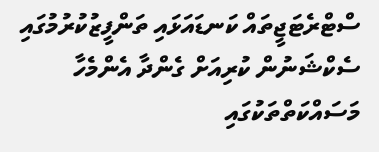ސްޓްރެޓަޖީތައް ކަނޑައަޅައި ތަންފީޒުކުރުމުގައި ސެކްޝަނުން ކުރިއަށް ގެންދާ އެންމެހާ މަސައްކަތްތަކުގައި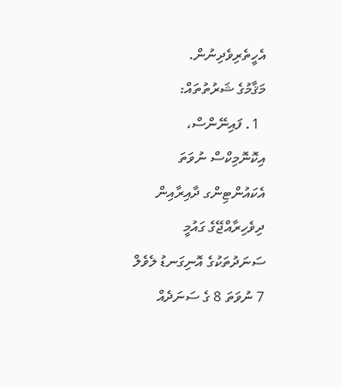އެހީތެރިވެދިނުން.
މަޤާމުގެ ޝަރުތުތައް:
  1. ފައިނޭންސް، އިކޮނޮމިކްސް ނުވަތަ އެކައުންޓިންގ ދާއިރާއިން ދިވެހިރާއްޖޭގެ ގައުމީ ސަނަދުތަކުގެ އޮނިގަނޑު ލެވެލް 7 ނުވަތަ 8 ގެ ސަނަދެއް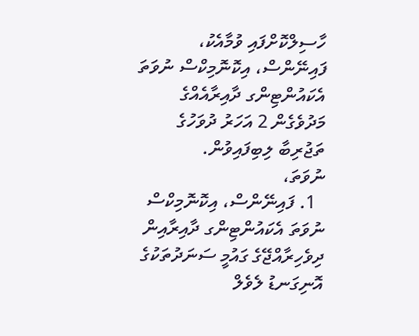ހާސިލްކޮށްފައި ވުމާއެކު، ފައިނޭންސް، އިކޮނޮމިކްސް ނުވަތަ އެކައުންޓިންގ ދާއިރާއެއްގެ މަދުވެގެން 2 އަހަރު ދުވަހުގެ ތަޖުރިބާ ލިބިފައިވުން.
ނުވަތަ،
  1. ފައިނޭންސް، އިކޮނޮމިކްސް ނުވަތަ އެކައުންޓިންގ ދާއިރާއިން ދިވެހިރާއްޖޭގެ ގައުމީ ސަނަދުތަކުގެ އޮނިގަނޑު ލެވެލް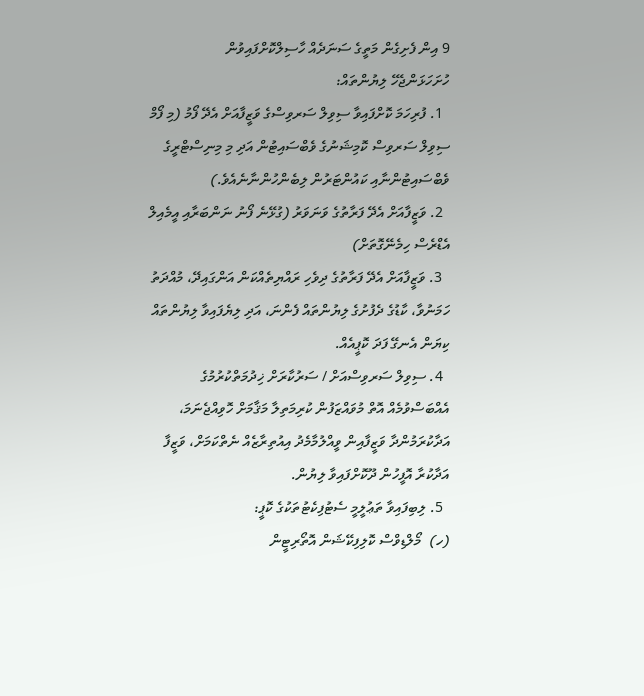9 އިން ފެށިގެން މަތީގެ ސަނަދެއް ހާސިލްކޮށްފައިވުން
ހުށަހަޅަންޖެހޭ ލިޔުންތައް:
  1. ފުރިހަމަ ކޮށްފައިވާ ސިވިލް ސަރވިސްގެ ވަޒީފާއަށް އެދޭ ފޯމު (މި ފޯމް ސިވިލް ސަރވިސް ކޮމިޝަނުގެ ވެބްސައިޓުން އަދި މި މިނިސްޓްރީގެ ވެބްސައިޓުންނާއި ކައުންޓަރުން ލިބެންހުންނާނެއެވެ.)
  2. ވަޒީފާއަށް އެދޭ ފަރާތުގެ ވަނަވަރު (ގުޅޭނެ ފޯނު ނަންބަރާއި އީމެއިލް އެޑްރެސް ހިމެނޭގޮތަށް)
  3. ވަޒީފާއަށް އެދޭ ފަރާތުގެ ދިވެހި ރައްޔިތެއްކަން އަންގައިދޭ، މުއްދަތު ހަމަނުވާ، ކާޑުގެ ދެފުށުގެ ލިޔުންތައް ފެންނަ، އަދި ލިޔެފައިވާ ލިޔުންތައް ކިޔަން އެނގޭ ފަދަ ކޮޕީއެއް.
  4. ސިވިލް ސަރވިސްއަށް / ސަރުކާރަށް ޚިދުމަތްކުރުމުގެ އެއްބަސްވުމެއް އޮތް މުވައްޒަފުން ކުރިމަތިލާ މަޤާމަށް ހޮވިއްޖެނަމަ، އަދާކުރަމުންދާ ވަޒީފާއިން ވީއްލުމާމެދު އިއުތިރާޒެއް ނެތްކަމަށް، ވަޒީފާ އަދާކުރާ އޮފީހުން ދޫކޮށްފައިވާ ލިޔުން.
  5. ލިބިފައިވާ ތަޢުލީމީ ސެޓުފިކެޓުތަކުގެ ކޮޕީ:
(ހ)  މޯލްޑިވްސް ކޮލިފިކޭޝަން އޮތޯރިޓީން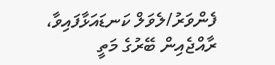ފެންވަރު/ލެވަލް ކަނޑައަޅާފައިވާ، ރާއްޖެއިން ބޭރުގެ މަތީ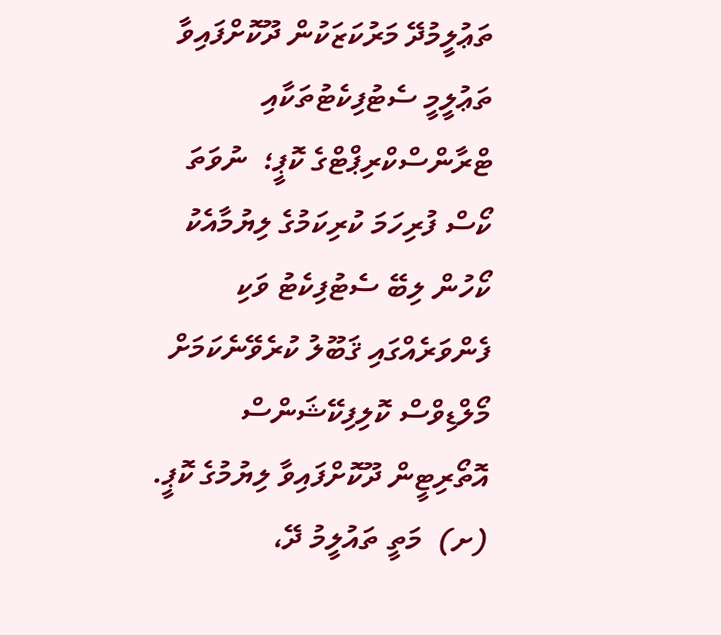ތަޢުލީމުދޭ މަރުކަޒަކުން ދޫކޮށްފައިވާ ތަޢުލީމީ ސެޓުފިކެޓުތަކާއި ޓްރާންސްކްރިޕްޓްގެ ކޮޕީ؛  ނުވަތަ ކޯސް ފުރިހަމަ ކުރިކަމުގެ ލިޔުމާއެކު ކޯހުން ލިބޭ ސެޓުފިކެޓު ވަކި ފެންވަރެއްގައި ޤަބޫލު ކުރެވޭނެކަމަށް މޯލްޑިވްސް ކޮލިފިކޭޝަންސް އޮތޯރިޓީން ދޫކޮށްފައިވާ ލިޔުމުގެ ކޮޕީ.
(ށ)  މަތީ ތައުލީމު ދޭ،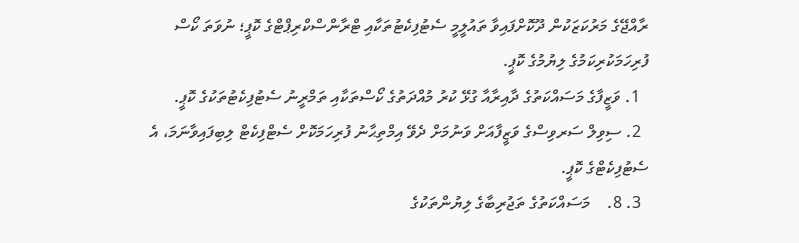ރާއްޖޭގެ މަރުކަޒަކުން ދޫކޮށްފައިވާ ތައުލީމީ ސެޓުފިކެޓުތަކާއި ޓްރާންސްކްރިޕްޓްގެ ކޮޕީ؛ ނުވަތަ ކޯސް ފުރިހަމަކުރިކަމުގެ ލިޔުމުގެ ކޮޕީ.
  1. ވަޒީފާގެ މަސައްކަތުގެ ދާއިރާއާ ގުޅޭ ކުރު މުއްދަތުގެ ކޯސްތަކާއި ތަމްރީނު ސެޓުފިކެޓުތަކުގެ ކޮޕީ.
  2. ސިވިލް ސަރވިސްގެ ވަޒީފާއަށް ވަނުމަށް ދެވޭ އިމްތިޙާނު ފުރިހަމަކޮށް ސެޓްފިކެޓް ލިބިފައިވާނަމަ، އެ ސެޓުފިކެޓްގެ ކޮޕީ.
  3. 8.    މަސައްކަތުގެ ތަޖުރިބާގެ ލިޔުންތަކުގެ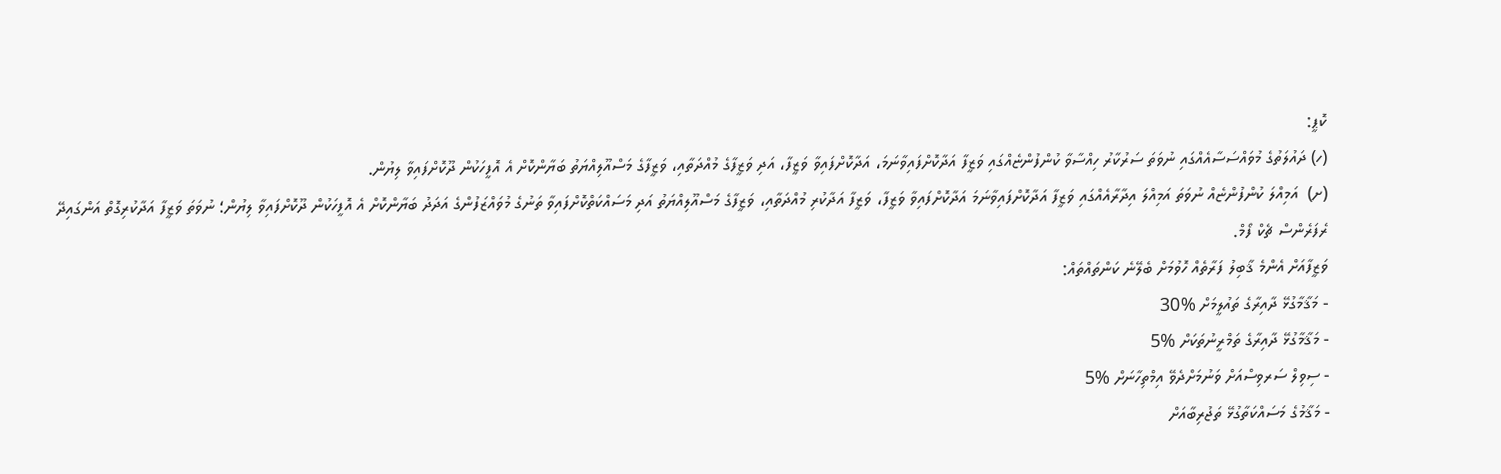ކޮޕީ:
(ހ) ދައުލަތުގެ މުވައްސަސާއެއްގައި ނުވަތަ ސަރުކާރު ހިއްސާވާ ކުންފުންޏެއްގައި ވަޒީފާ އަދާކޮށްފައިވާނަމަ، އަދާކޮށްފައިވާ ވަޒީފާ، އަދި ވަޒީފާގެ މުއްދަތާއި، ވަޒީފާގެ މަސްއޫލިއްޔަތު ބަޔާންކޮށް އެ އޮފީހަކުން ދޫކޮށްފައިވާ ލިޔުން.
(ށ)  އަމިއްލަ ކުންފުންޏެއް ނުވަތަ އަމިއްލަ އިދާރާއެއްގައި ވަޒީފާ އަދާކޮށްފައިވާނަމަ އަދާކޮށްފައިވާ ވަޒީފާ، ވަޒީފާ އަދާކުރި މުއްދަތާއި، ވަޒީފާގެ މަސްއޫލިއްޔަތު އަދި މަސައްކަތްކޮށްފައިވާ ތަނުގެ މުވައްޒަފުންގެ އަދަދު ބަޔާންކޮށް އެ އޮފީހަކުން ދޫކޮށްފައިވާ ލިޔުން؛ ނުވަތަ ވަޒީފާ އަދާކުރިގޮތް އަންގައިދޭ ރެފަރެންސް ޗެކް ފޯމް.
ވަޒީފާއަށް އެންމެ ޤާބިލު ފަރާތެއް ހޮވުމަށް ބެލޭނެ ކަންތައްތައް:
- މަޤާމާގުޅޭ ދާއިރާގެ ތައުލީމަށް %30
- މަޤާމާގުޅޭ ދާއިރާގެ ތަމްރީނުތަކަށް %5
- ސިވިލް ސަރވިސްއަށް ވަނުމަށްދެވޭ އިމްތިހާނަށް %5
- މަޤާމުގެ މަސައްކަތާގުޅޭ ތަޖުރިބާއަށް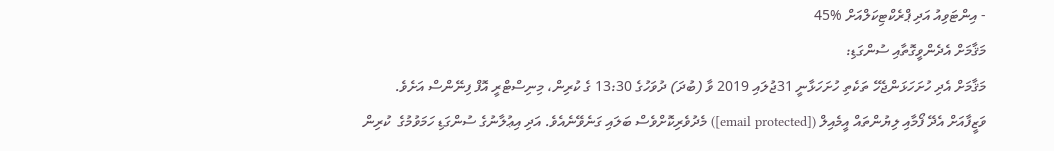- އިންޓަވިއު އަދި ޕްރެކްޓިކަލްއަށް %45
މަޤާމަށް އެދެންވީގޮތާއި ސުންގަޑި:
މަޤާމަށް އެދި ހުށަހަޅަންޖެހޭ ތަކެތި ހުށަހަޅާނީ 31ޖުލައި 2019 ވާ (ބުދަ) ދުވަހުގެ 13:30 ގެ ކުރިން، މިނިސްޓްރީ އޮފް ފިނޭންސް އަށެވެ. ވަޒީފާއަށް އެދޭ ފޯމާއި ލިޔުންތައް އީމެއިލް ([email protected]) މެދުވެރިކޮށްވެސް ބަލައި ގަނެވޭނެއެވެ. އަދި އިޢުލާނުގެ ސުންގަޑި ހަމަވުމުގެ  ކުރިން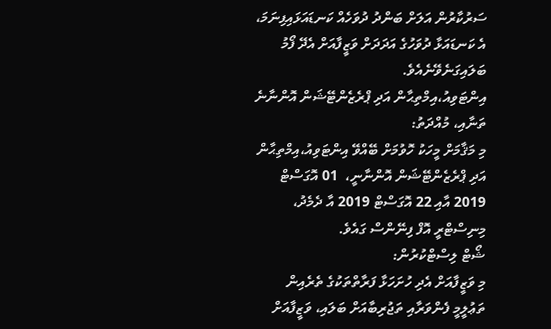ސަރުކާރުން އަލަށް ބަންދު ދުވަހެއް ކަނޑައަޅައިފިނަމަ، އެ ކަނޑައަޅާ ދުވަހުގެ އަދަދަށް ވަޒީފާއަށް އެދޭ ފޯމު ބަލައިގަނެވޭނެއެވެ.
އިންޓަވިއު،އިމްތިޙާން އަދި ޕްރެޒެންޓޭޝަން އޮންނާނެ ތަނާއި، މުއްދަތު:
މި މަޤާމަށް މީހަކު ހޮވުމަށް ބޭއްވޭ އިންޓަވިއު،އިމްތިޙާން އަދި ޕްރެޒެންޓޭޝަން އޮންނާނީ،  01 އޮގަސްޓް 2019 އާއި 22 އޮގަސްޓް 2019 އާ ދެމެދު، މިނިސްޓްރީ އޮފް ފިނޭންސް ގައެވެ.
ޝޯޓް ލިސްޓްކުރުން:
މި ވަޒީފާއަށް އެދި ހުށަހަޅާ ފަރާތްތަކުގެ ތެރެއިން ތަޢުލީމީ ފެންވަރާއި ތަޖުރިބާއަށް ބަލައި، ވަޒީފާއަށް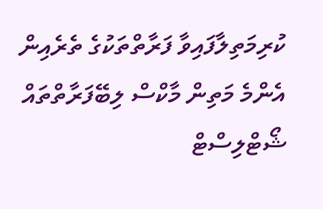ކުރިމަތިލާފައިވާ ފަރާތްތަކުގެ ތެރެއިން އެންމެ މަތިން މާކްސް ލިބޭފަރާތްތައް ޝޯޓްލިސްޓް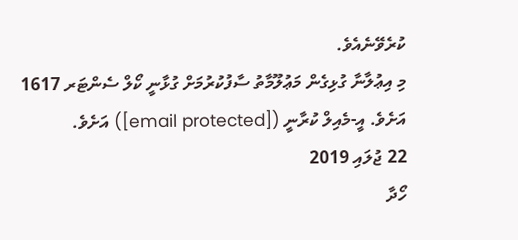ކުރެވޭނެއެވެ.
މި އިޢުލާނާ ގުޅިގެން މަޢުލޫމާތު ސާފުކުރުމަށް ގުޅާނީ ކޯލް ސެންޓަރ 1617 އަށެވެ. އީ-މެއިލް ކުރާނީ ([email protected]) އަށެވެ.
22 ޖުލައި 2019
ހޯދާ